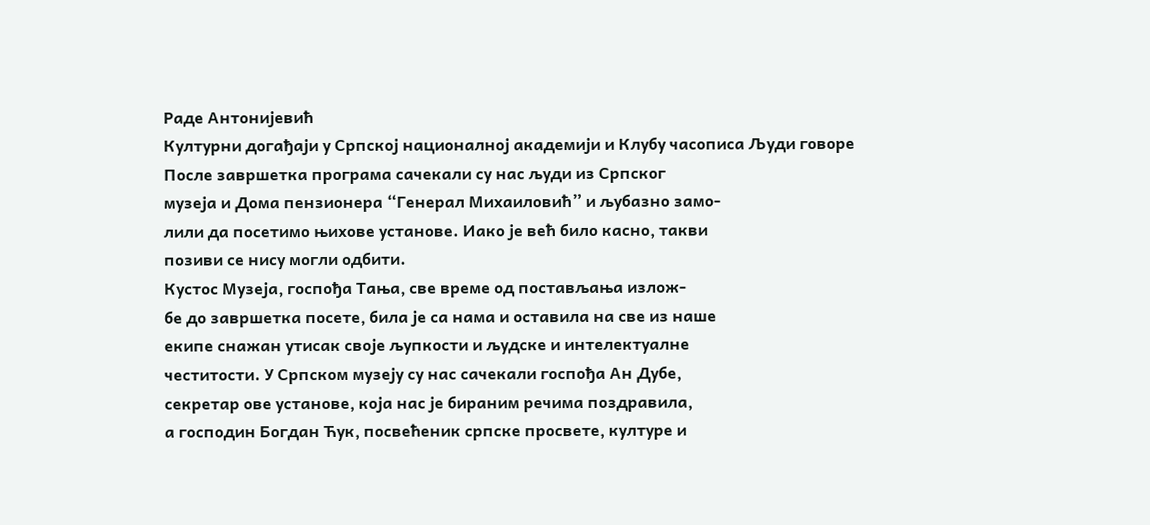Раде Антонијевић
Културни догађаји у Српској националној академији и Клубу часописа Људи говоре
После завршетка програма сачекали су нас људи из Српског
музеја и Дома пензионера “Генерал Михаиловић” и љубазно замо-
лили да посетимо њихове установе. Иако је већ било касно, такви
позиви се нису могли одбити.
Кустос Музеја, госпођа Тања, све време од постављања излож-
бе до завршетка посете, била је са нама и оставила на све из наше
екипе снажан утисак своје љупкости и људске и интелектуалне
честитости. У Српском музеју су нас сачекали госпођа Ан Дубе,
секретар ове установе, која нас је бираним речима поздравила,
а господин Богдан Ћук, посвећеник српске просвете, културе и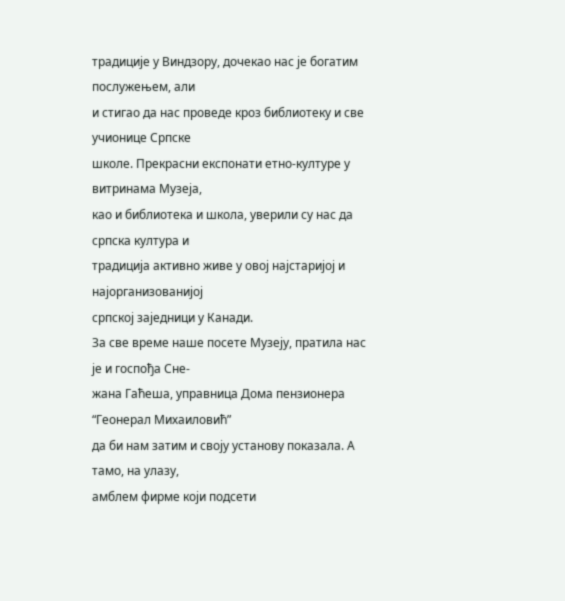традиције у Виндзору, дочекао нас је богатим послужењем, али
и стигао да нас проведе кроз библиотеку и све учионице Српске
школе. Прекрасни експонати етно-културе у витринама Музеја,
као и библиотека и школа, уверили су нас да српска култура и
традиција активно живе у овој најстаријој и најорганизованијој
српској заједници у Канади.
За све време наше посете Музеју, пратила нас је и госпођа Сне-
жана Гаћеша, управница Дома пензионера “Геонерал Михаиловић”
да би нам затим и своју установу показала. А тамо, на улазу,
амблем фирме који подсети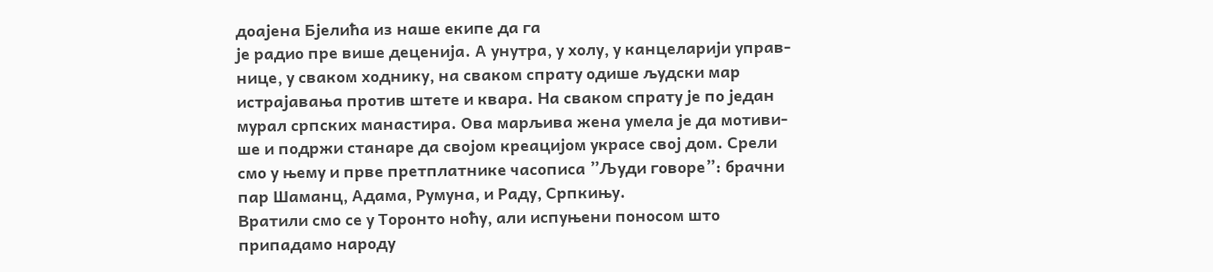доајена Бјелића из наше екипе да га
је радио пре више деценија. А унутра, у холу, у канцеларији управ-
нице, у сваком ходнику, на сваком спрату одише људски мар
истрајавања против штете и квара. На сваком спрату је по један
мурал српских манастира. Ова марљива жена умела је да мотиви-
ше и подржи станаре да својом креацијом украсе свој дом. Срели
смо у њему и прве претплатнике часописа ”Људи говоре”: брачни
пар Шаманц, Адама, Румуна, и Раду, Српкињу.
Вратили смо се у Торонто ноћу, али испуњени поносом што
припадамо народу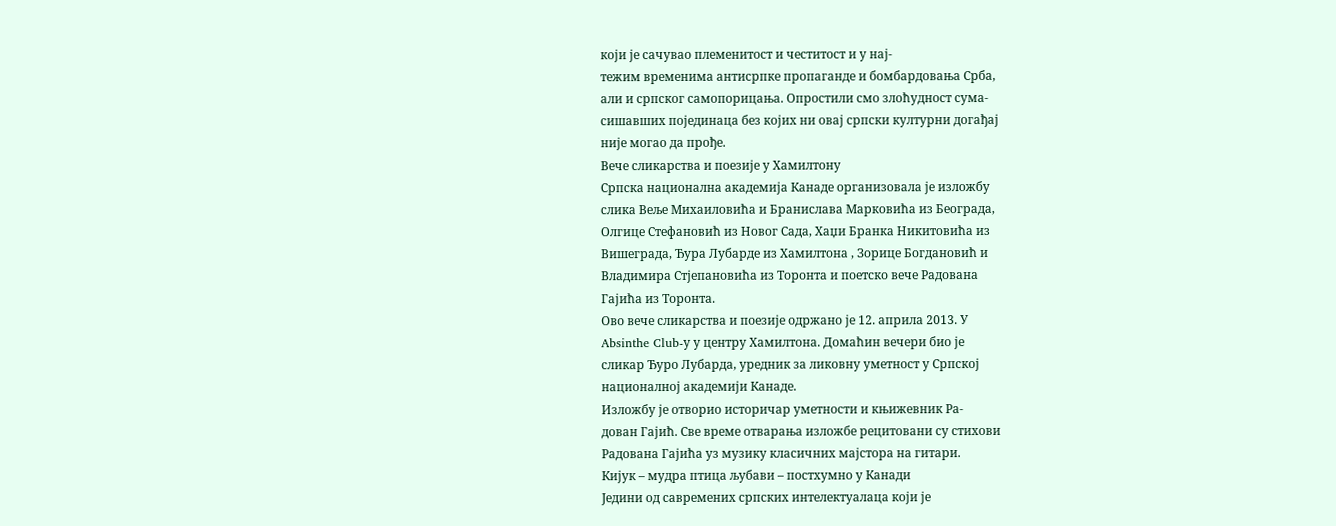који је сачувао племенитост и честитост и у нај-
тежим временима антисрпке пропаганде и бомбардовања Срба,
али и српског самопорицања. Опростили смо злоћудност сума-
сишавших појединаца без којих ни овај српски културни догађај
није могао да прође.
Вече сликарства и поезије у Хамилтону
Српска национална академија Канаде организовала је изложбу
слика Веље Михаиловића и Бранислава Марковића из Београда,
Олгице Стефановић из Новог Сада, Хаџи Бранка Никитовића из
Вишеграда, Ђура Лубарде из Хамилтона , Зорице Богдановић и
Владимира Стјепановића из Торонта и поетско вече Радована
Гајића из Торонта.
Ово вече сликарства и поезије одржано је 12. априла 2013. У
Absinthe Club-у у центру Хамилтона. Домаћин вечери био је
сликар Ђуро Лубарда, уредник за ликовну уметност у Српској
националној академији Канаде.
Изложбу је отворио историчар уметности и књижевник Ра-
дован Гајић. Све време отварања изложбе рецитовани су стихови
Радована Гајића уз музику класичних мајстора на гитари.
Кијук – мудра птица љубави – постхумно у Канади
Једини од савремених српских интелектуалаца који је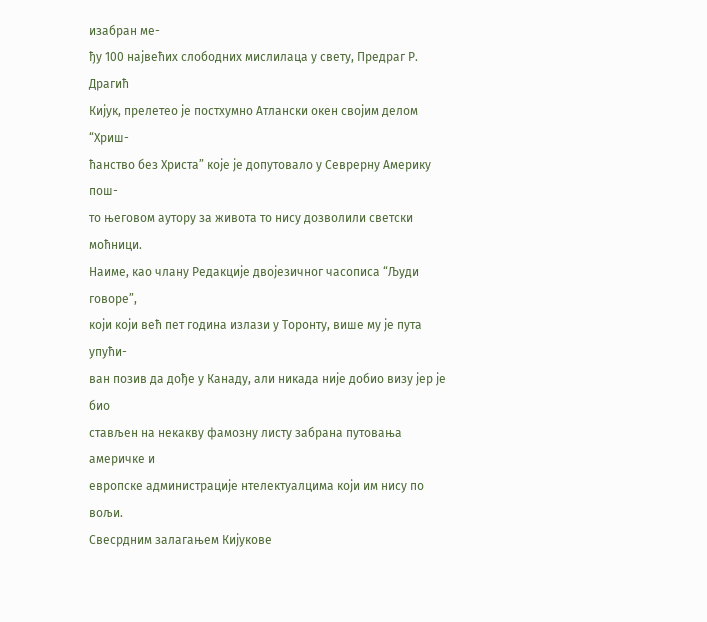изабран ме-
ђу 100 највећих слободних мислилаца у свету, Предраг Р. Драгић
Кијук, прелетео је постхумно Атлански окен својим делом “Хриш-
ћанство без Христа” које је допутовало у Севрерну Америку пош-
то његовом аутору за живота то нису дозволили светски моћници.
Нaиме, као члану Редакције двојезичног часописа “Људи говоре”,
који који већ пет година излази у Торонту, више му је пута упући-
ван позив да дође у Канаду, али никада није добио визу јер је био
стављен на некакву фамозну листу забрана путовања америчке и
европске администрације нтелектуалцима који им нису по вољи.
Свесрдним залагањем Кијукове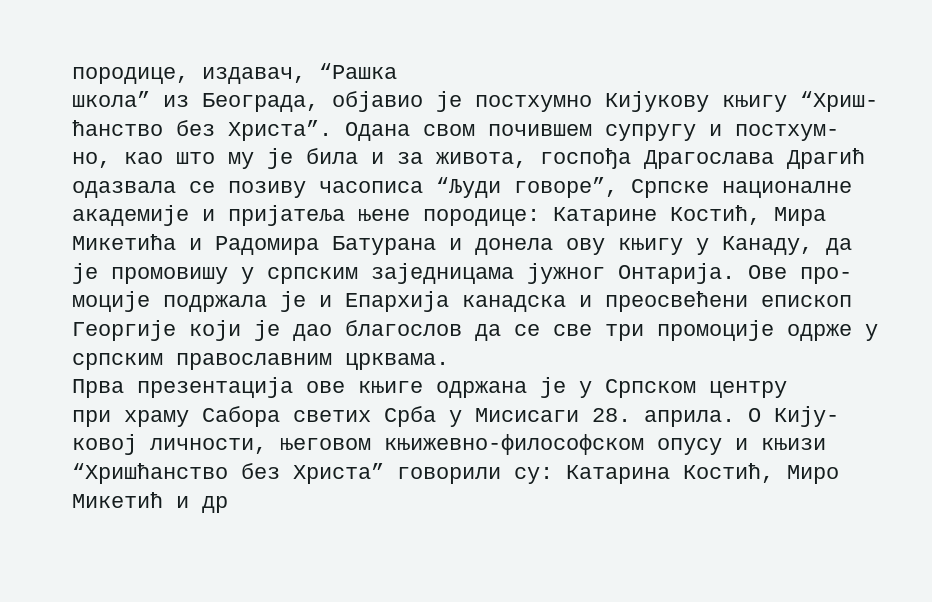породице, издавач, “Рашка
школа” из Београда, објавио је постхумно Кијукову књигу “Хриш-
ћанство без Христа”. Одана свом почившем супругу и постхум-
но, као што му је била и за живота, госпођа Драгослава Драгић
одазвала се позиву часописа “Људи говоре”, Српске националне
академије и пријатеља њене породице: Катарине Костић, Мира
Микетића и Радомира Батурана и донела ову књигу у Канаду, да
је промовишу у српским заједницама јужног Онтарија. Ове про-
моције подржала је и Епархија канадска и преосвећени епископ
Георгије који је дао благослов да се све три промоције одрже у
српским православним црквама.
Прва презентација ове књиге одржана је у Српском центру
при храму Сабора светих Срба у Мисисаги 28. априла. О Кију-
ковој личности, његовом књижевно-философском опусу и књизи
“Хришћанство без Христа” говорили су: Катарина Костић, Миро
Микетић и др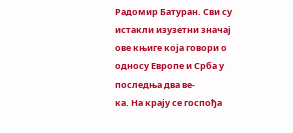Радомир Батуран. Сви су истакли изузетни значај
ове књиге која говори о односу Европе и Срба у последња два ве-
ка. На крају се госпођа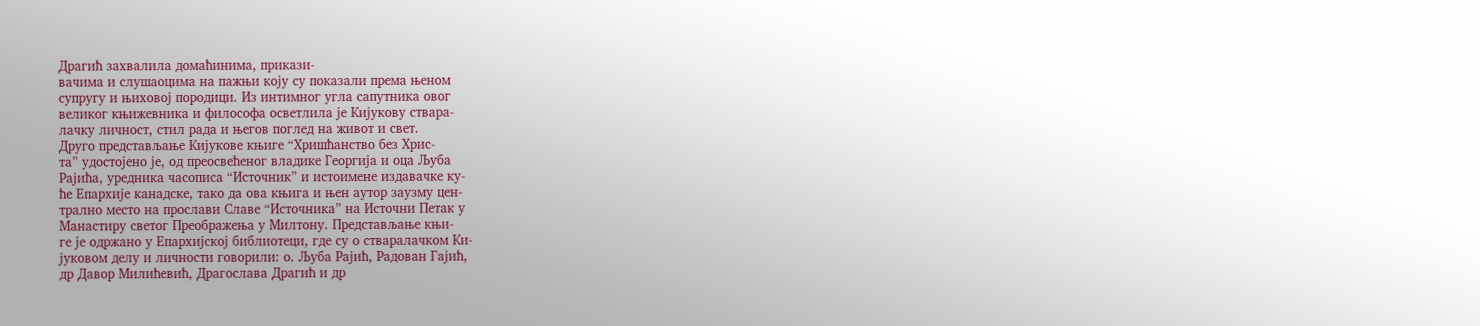Драгић захвалила домаћинима, прикази-
вачима и слушаоцима на пажњи коју су показали према њеном
супругу и њиховој породици. Из интимног угла сапутника овог
великог књижевника и философа осветлила је Кијукову ствара-
лачку личност, стил рада и његов поглед на живот и свет.
Друго представљање Кијукове књиге “Хришћанство без Хрис-
та” удостојено је, од преосвећеног владике Георгија и оца Љуба
Рајића, уредника часописа “Источник” и истоимене издавачке ку-
ће Епархије канадске, тако да ова књига и њен аутор заузму цен-
трално место на прослави Славе “Источника” на Источни Петак у
Манастиру светог Преображења у Милтону. Представљање књи-
ге је одржано у Епархијској библиотеци, где су о стваралачком Ки-
јуковом делу и личности говорили: о. Љуба Рајић, Радован Гајић,
др Давор Милићевић, Драгослава Драгић и др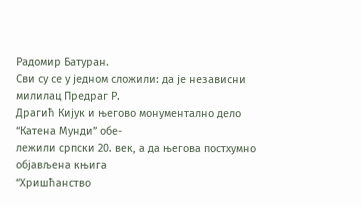Радомир Батуран.
Сви су се у једном сложили: да је независни милилац Предраг Р.
Драгић Кијук и његово монументално дело “Катена Мунди” обе-
лежили српски 20. век, а да његова постхумно објављена књига
“Хришћанство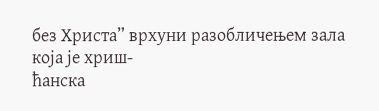без Христа” врхуни разобличењем зала која је хриш-
ћанска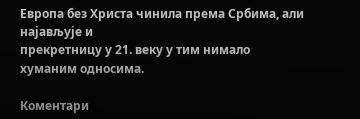Европа без Христа чинила према Србима, али најављује и
прекретницу у 21. веку у тим нимало хуманим односима.

Коментари